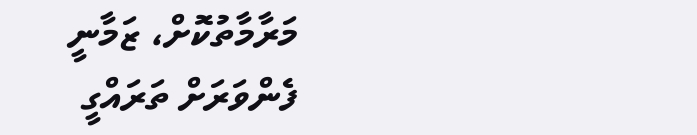މަރާމާތުކޮށް، ޒަމާނީ ފެންވަރަށް ތަރައްގީ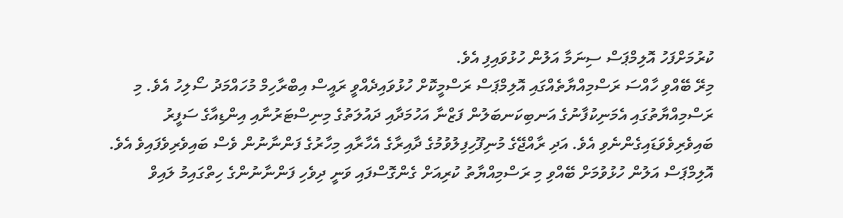ކުރުމަށްފަހު އޮލިމްޕަސް ސިނަމާ އަލުން ހުޅުވައިފި އެވެ.
މިރޭ ބޭއްވި ހާއްސަ ރަސްމިއްޔާތެއްގައި އޮލިމްޕަސް ރަސްމީކޮށް ހުޅުވައިދެއްވީ ރައީސް އިބްރާހިމް މުހައްމަދު ސޯލިހު އެވެ. މި ރަސްމިއްޔާތުގައި އެމަނިކުފާނުގެ އަނބިކަނބަލުން ފަޒްނާ އަހުމަދާއި ދައުލަތުގެ މިނިސްޓަރުނާއި އިންޑިއާގެ ސަފީރު ބައިވެރިވެވަޑައިގެންނެވި އެވެ. އަދި ރާއްޖޭގެ މުނިފޫހިފިލުވުމުގެ ދާއިރާގެ އެހާރާއި މިހާރުގެ ފަންނާނުން ވެސް ބައިވެރިވެފައިވެ އެވެ.
އޮލިމްޕަސް އަލުން ހުޅުވުމަށް ބޭއްވި މި ރަސްމިއްޔާތު ކުރިއަށް ގެންގޮސްފައި ވަނީ ދިވެހި ފަންނާނުންގެ ހިތްގައިމު ލައިވް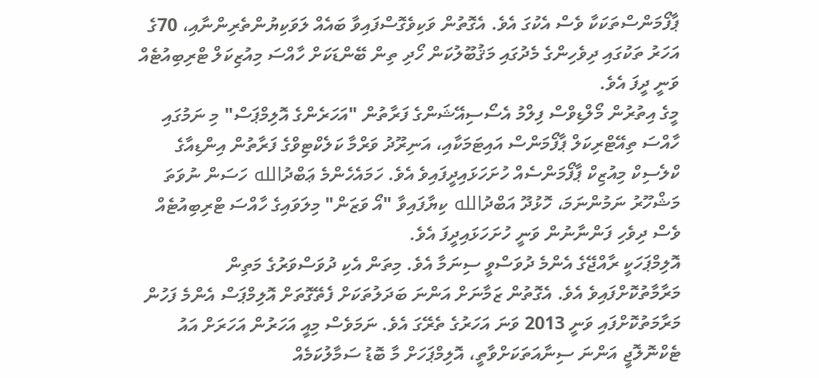ޕާފޯމަންސްތަކަކާ ވެސް އެކުގަ އެވެ. އެގޮތުން ވަކިވެގޮސްފައިވާ ބައެއް ލަވަކިޔުންތެރިންނާއި، 70ގެ އަހަރު ތަކުގައި ދިވެހިންގެ މެދުގައި މަޤުބޫލުކަން ހޯދި ތިން ބޭންޑަކަށް ހާއްސަ މިއުޒިކަލް ޓްރިބިއުޓެއް ވަނީ ދީފަ އެވެ.
މީގެ އިތުރުން މޯލްޑިވްސް ފިލްމު އެސޯސިއޭޝަންގެ ފަރާތުން "އަހަރެންގެ އޮލިމްޕަސް" މި ނަމުގައި ހާއްސަ ތިއޭޓްރިކަލް ޕާފޯމަންސް އައިޓަމަކާއި، އަނިރޫދު ވަރްމާ ކަލެކްޓިވްގެ ފަރާތުން އިންޑިއާގެ ކްލެސިކް މިއުޒިކް ޕާފޯމަންސެއް ހުށަހަޅައިދީފައިވެ އެވެ. ހަމައެހެންމެ ޢަބްދުالله ހަސަން ނުވަތަ މަޝްހޫރު ނަމުންނަމަ، ހޮޅުދޫ އަބްދުالله ކިޔާފައިވާ "އޯ ވަޒަން" މިލަވައިގެ ހާއްސަ ޓްރިބިއުޓެއް ވެސް ދިވެހި ފަންނާނުން ވަނީ ހުށަހަޅައިދީފަ އެވެ.
އޮލިމްޕަހަކީ ރާއްޖޭގެ އެންމެ ދުވަސްވީ ސިނަމާ އެވެ. މިތަން އެކި ދުވަސްވަރުގެ މަތިން މަރާމާތުކޮށްފައިވެ އެވެ. އެގޮތުން ޒަމާނަށް އަންނަ ބަދަލުތަކަށް ފެތޭގޮތަށް އޮލިމްޕަސް އެންމެ ފަހުން މަރާމަތުކޮށްފައި ވަނީ 2013 ވަނަ އަހަރުގެ ތެރޭގަ އެވެ. ނަމަވެސް މިއީ އަހަރުން އަހަރަށް އައު ޓެކްނޮލޮޖީ އަންނަ ސިނާއަތަކަށްވާތީ، އޮލިމްޕަހަށް މާ ބޮޑު ސަމާލުކަމެއް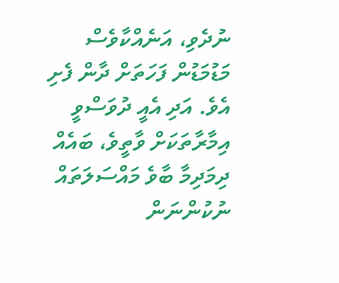ނުދެވި، އަނެއްކާވެސް މަޑުމަޑުން ފަހަތަށް ދާން ފެށި އެވެ. އަދި އެއީ ދުވަސްވީ އިމާރާތަކަށް ވާތީވެ، ބައެއް ދިމަދިމާ ބާވެ މައްސަލަތައް ނުކުންނަން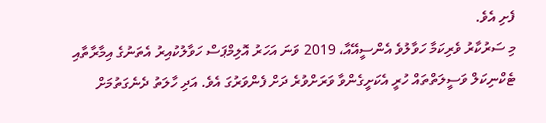ފެށި އެވެ.
މި ސަރުކާރު ވެރިކަމާ ހަވާލުވެ އެންސީއޭއާ، 2019 ވަނަ އަހަރު އޮލިމްޕަސް ހަވާލުކުއިރު އެތަނުގެ އިމާރާތާއި ޓެކްނިކަލް ވަސީލަތްތައް ހުރީ އެކަށީގެންވާ ވަރަށްވުރެ ދަށް ފެންވަރުގަ އެވެ. އަދި ހާލަތު ދެނެގަތުމަށް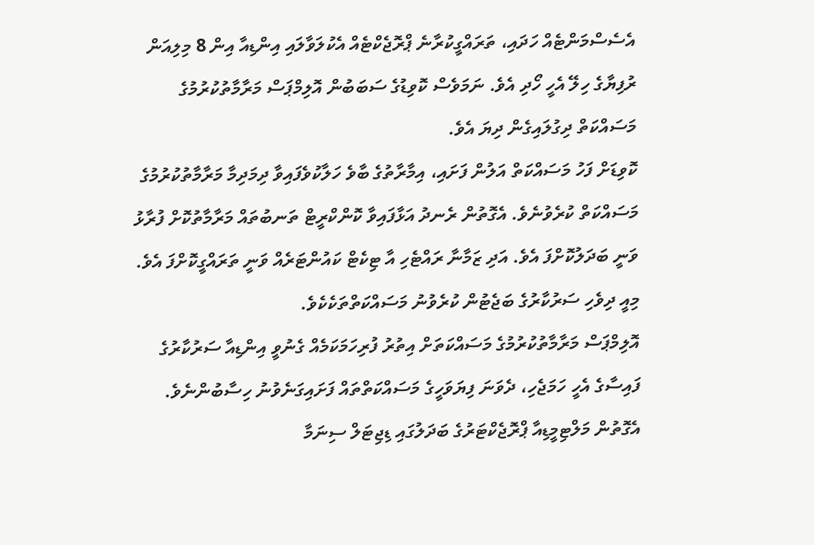އެސެސްމަންޓެއް ހަދައި، ތަރައްގީކުރާނެ ޕްރޮޖެކްޓެއް އެކުލަވާލައި އިންޑިއާ އިން 8 މިލިއަން ރުފިޔާގެ ހިލޭ އެހީ ހޯދި އެވެ. ނަމަވެސް ކޮވިޑުގެ ސަބަބުން އޮލިމްޕަސް މަރާމާތުކުރުމުގެ މަސައްކަތް ދިގުލައިގެން ދިޔަ އެވެ.
ކޮވިޑަށް ފަހު މަސައްކަތް އަލުން ފަށައި، އިމާރާތުގެ ބާވެ ހަލާކުވެފައިވާ ދިމަދިމާ މަރާމާތުކުރުމުގެ މަސައްކަތް ކުރެވުނެވެ. އެގޮތުން ރެނދު އަޅާފައިވާ ކޮންކްރީޓް ތަނބުތައް މަރާމާތުކޮށް ފުރާޅު ވަނީ ބަދަލުކޮށްފަ އެވެ. އަދި ޒަމާނާ ރައްޓެހި އާ ޓިކެޓް ކައުންޓަރެއް ވަނީ ތަރައްގީކޮށްފަ އެވެ. މިއީ ދިވެހި ސަރުކާރުގެ ބަޖެޓުން ކުރެވުނު މަސައްކަތްތަކެކެވެ.
އޮލިމްޕަސް މަރާމާތުކުރުމުގެ މަސައްކަތަށް އިތުރު ފުރިހަމަކަމެއް ގެނުވީ އިންޑިއާ ސަރުކާރުގެ ފައިސާގެ އެހީ ހަމަޖެހި، ދެވަނަ ފިޔަވަހީގެ މަސައްކަތްތައް ފަށައިގަނެވުނު ހިސާބުންނެވެ.
އެގޮތުން މަލްޓިމީޑިއާ ޕްރޮޖެކްޓަރުގެ ބަދަލުގައި ޑިޖިޓަލް ސިނަމާ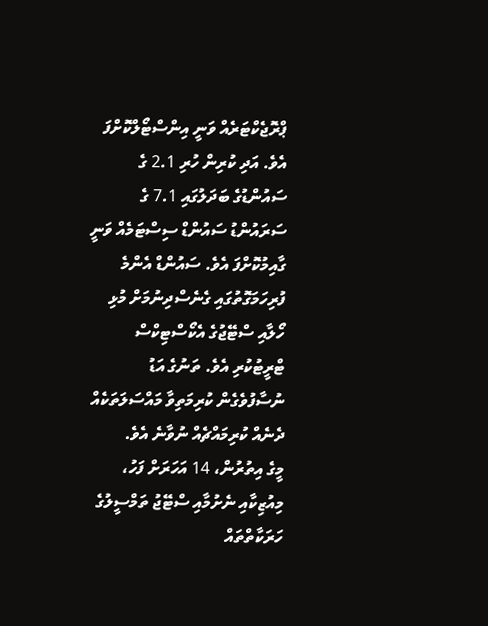ޕްރޮޖެކްޓަރެއް ވަނީ އިންސްޓޯލްކޮށްފަ އެވެ. އަދި ކުރިން ހުރި 2.1 ގެ ސައުންޑުގެ ބަދަލުގައި 7.1 ގެ ސަރައުންޑު ސައުންޑް ސިސްޓަމެއް ވަނީ ގާއިމުކޮށްފަ އެވެ. ސައުންޑް އެންމެ ފުރިހަމަގޮތުގައި ގެނެސްދިނުމަށް މުޅި ހޯލާއި ސްޓޭޖުގެ އެކޯސްޓިކްސް ޓްރީޓުކުރި އެވެ. ތަނުގެ އަޑު ނުސާފުވެގެން ކުރިމަތިވާ މައްސަލަތަކެއް ދެނެއް ކުރިމައްޗެއް ނުވާނެ އެވެ.
މީގެ އިތުރުން، 14 އަހަރަށް ފަހު، މިއުޒިކާއި ނެށުމާއި ސްޓޭޖު ތަމްސީލުގެ ހަރަކާތްތައް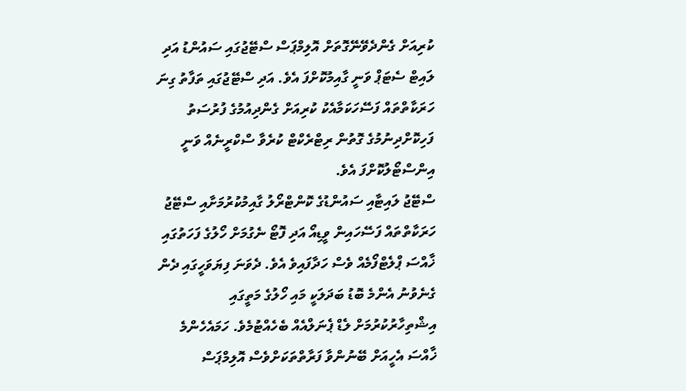ކުރިއަށް ގެންދެވޭނޭގޮތަށް އޮލިމްޕަސް ސްޓޭޖުގައި ސައުންޑު އަދި ލައިޓް ސެޓަޕް ވަނީ ގާއިމުކޮށްފަ އެވެ. އަދި ސްޓޭޖުގައި ތަފާތު ގިނަ ހަރަކާތްތައް ފަސޭހަކަމާއެކު ކުރިއަށް ގެންދިއުމުގެ ފުރުސަތު ފަހިކޮށްދިނުމުގެ ގޮތުން ރިޓްރެކްޓް ކުރެވާ ސްކްރީނެއް ވަނީ އިންސްޓޯލުކޮށްފަ އެވެ.
ސްޓޭޖު ލައިޓާއި ސައުންޑުގެ ކޮންޓްރޯލު ގާއިމުކުރުމަށާއި ސްޓޭޖު ހަރަކާތްތައް ފަސޭހައިން ވީޑިއޯ އަދި ފޮޓޯ ނެގުމަށް ހޯލުގެ ފަހަތުގައި ޚާއްސަ ޕްލެޓްފޯމެއް ވެސް ހަދާފައިވެ އެވެ. ދެވަނަ ފިޔަވަހީގައި ދެން ގެނެވުނު އެންމެ ބޮޑު ބަދަލަކީ މައި ހޯލުގެ މަތީގައި އިޝްތިހާރުކުރުމަށް ލެޑް ޕެނަލްއެއް ބެހެއްޓުމެވެ. ހަމައެހެންމެ ޚާއްސަ އެހީއަށް ބޭނުންވާ ފަރާތްތަކަށްވެސް އޮލިމްޕަސް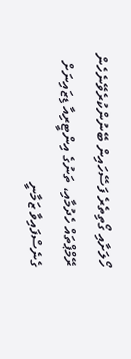ހޯލަށާއި ގޯތިތެރެ ފަސޭހައިން ބޭނުންކުރެވޭނެހެން ރޭމްޕްތައް ހެދުމާއި، ތަނުގެ އިންޓީރިއާ ޑިޒައިނަށް ގެނެސްފައިވާ ޒަމާނީ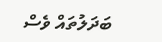ބަދަލުތައް ވެސް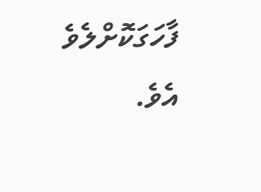ފާހަގަކޮށްލެވެ އެވެ.